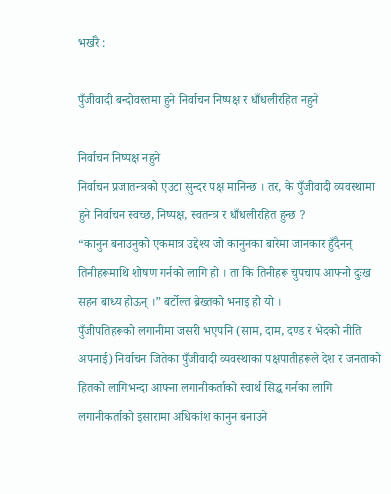भर्खरै :

पुँजीवादी बन्दोवस्तमा हुने निर्वाचन निष्पक्ष र धाँधलीरहित नहुने

निर्वाचन निष्पक्ष नहुने
निर्वाचन प्रजातन्त्रको एउटा सुन्दर पक्ष मानिन्छ । तर, के पुँजीवादी व्यवस्थामा हुने निर्वाचन स्वच्छ, निष्पक्ष, स्वतन्त्र र धाँधलीरहित हुन्छ ?
“कानुन बनाउनुको एकमात्र उद्देश्य जो कानुनका बारेमा जानकार हुँदैनन् तिनीहरूमाथि शोषण गर्नको लागि हो । ता कि तिनीहरू चुपचाप आफ्नो दुःख सहन बाध्य होऊन् ।” बर्टोल्त ब्रेख्तको भनाइ हो यो ।
पुँजीपतिहरूको लगानीमा जसरी भएपनि (साम, दाम, दण्ड र भेदको नीति अपनाई) निर्वाचन जितेका पुँजीवादी व्यवस्थाका पक्षपातीहरूले देश र जनताको हितको लागिभन्दा आफ्ना लगानीकर्ताको स्वार्थ सिद्ध गर्नका लागि लगानीकर्ताको इसारामा अधिकांश कानुन बनाउने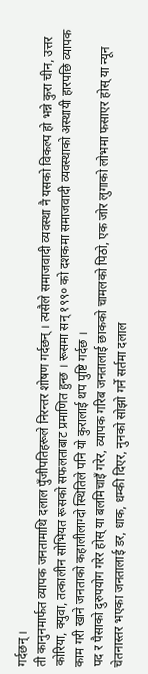गर्दछन् ।
ती कानुनमार्फत व्यापक जनतामाथि दलाल पुँजीपतिहरूले निरन्तर शोषण गर्दछन् । त्यसैले समाजवादी व्यवस्था नै यसको विकल्प हो भन्ने कुरा चीन, उत्तर कोरिया, क्युवा, तत्कालीन सोभियत रूसको सफलताबाट प्रमाणित हुन्छ । रूसमा सन् १९९० को दशकमा समाजवादी व्यवस्थाको अस्थायी हारपछि व्यापक काम गरी खाने जनताको कहालीलाग्दो स्थितिले पनि यो कुरालाई थप पुष्टि गर्दछ ।
पद र पैसाको दुरुपयोग गरेर होस् या बलमिचाइँ गरेर, व्यापक गरिब जनतालाई छाकको चामलको पिठो, एक जोर लुगाको लोभमा फसाएर होस् या न्यून चेतनास्तर भएका जनतालाई डर, धाक, धम्की दिएर, नुनको सोझो गर्ने सर्तमा दलाल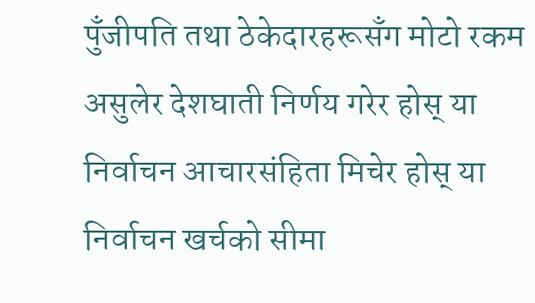पुँजीपति तथा ठेकेदारहरूसँग मोटो रकम असुलेर देशघाती निर्णय गरेर होस् या निर्वाचन आचारसंहिता मिचेर होस् या निर्वाचन खर्चको सीमा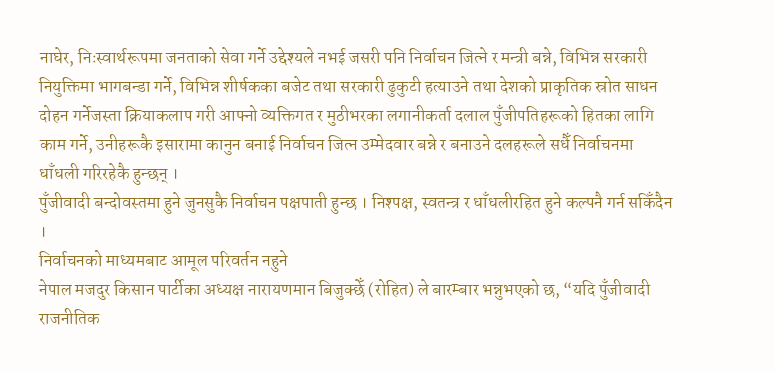नाघेर, निःस्वार्थरूपमा जनताको सेवा गर्ने उद्देश्यले नभई जसरी पनि निर्वाचन जित्ने र मन्त्री बन्ने, विभिन्न सरकारी नियुक्तिमा भागबन्डा गर्ने, विभिन्न शीर्षकका बजेट तथा सरकारी ढुकुटी हत्याउने तथा देशको प्राकृतिक स्रोत साधन दोहन गर्नेजस्ता क्रियाकलाप गरी आफ्नो व्यक्तिगत र मुठीभरका लगानीकर्ता दलाल पुँजीपतिहरूको हितका लागि काम गर्ने, उनीहरूकै इसारामा कानुन बनाई निर्वाचन जित्न उम्मेदवार बन्ने र बनाउने दलहरूले सधैँ निर्वाचनमा धाँधली गरिरहेकै हुन्छन् ।
पुँजीवादी बन्दोवस्तमा हुने जुनसुकै निर्वाचन पक्षपाती हुन्छ । निश्पक्ष, स्वतन्त्र र धाँधलीरहित हुने कल्पनै गर्न सकिँदैन ।
निर्वाचनको माध्यमबाट आमूल परिवर्तन नहुने
नेपाल मजदुर किसान पार्टीका अध्यक्ष नारायणमान बिजुक्छेँ (रोहित) ले बारम्बार भन्नुभएको छ, “यदि पुँजीवादी राजनीतिक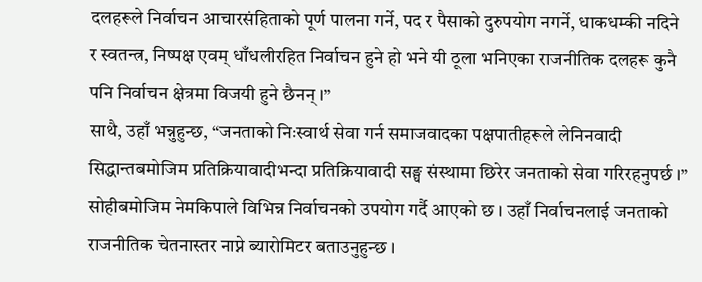दलहरूले निर्वाचन आचारसंहिताको पूर्ण पालना गर्ने, पद र पैसाको दुरुपयोग नगर्ने, धाकधम्की नदिने र स्वतन्त्र, निष्पक्ष एवम् धाँधलीरहित निर्वाचन हुने हो भने यी ठूला भनिएका राजनीतिक दलहरू कुनै पनि निर्वाचन क्षेत्रमा विजयी हुने छैनन् ।”
साथै, उहाँ भन्नुहुन्छ, “जनताको निःस्वार्थ सेवा गर्न समाजवादका पक्षपातीहरूले लेनिनवादी सिद्धान्तबमोजिम प्रतिक्रियावादीभन्दा प्रतिक्रियावादी सङ्घ संस्थामा छिरेर जनताको सेवा गरिरहनुपर्छ ।” सोहीबमोजिम नेमकिपाले विभिन्न निर्वाचनको उपयोग गर्दै आएको छ । उहाँ निर्वाचनलाई जनताको राजनीतिक चेतनास्तर नाप्ने ब्यारोमिटर बताउनुहुन्छ ।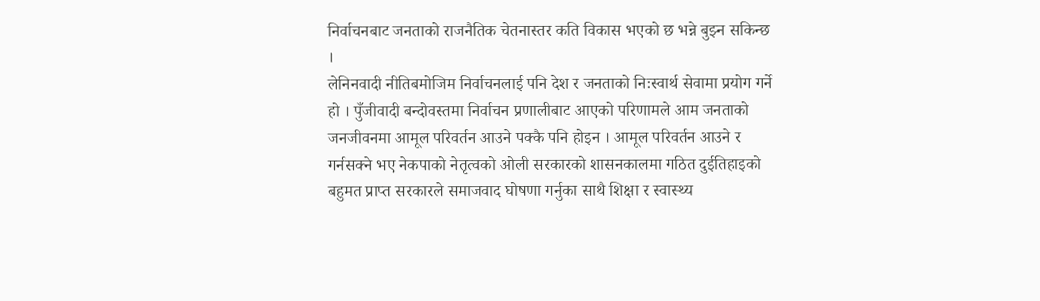निर्वाचनबाट जनताको राजनैतिक चेतनास्तर कति विकास भएको छ भन्ने बुझ्न सकिन्छ ।
लेनिनवादी नीतिबमोजिम निर्वाचनलाई पनि देश र जनताको निःस्वार्थ सेवामा प्रयोग गर्ने हो । पुँजीवादी बन्दोवस्तमा निर्वाचन प्रणालीबाट आएको परिणामले आम जनताको जनजीवनमा आमूल परिवर्तन आउने पक्कै पनि होइन । आमूल परिवर्तन आउने र गर्नसक्ने भए नेकपाको नेतृत्वको ओली सरकारको शासनकालमा गठित दुईतिहाइको बहुमत प्राप्त सरकारले समाजवाद घोषणा गर्नुका साथै शिक्षा र स्वास्थ्य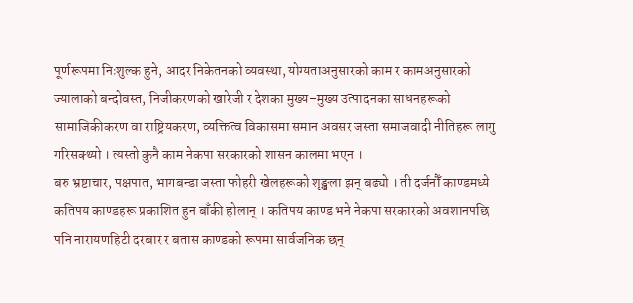पूर्णरूपमा निःशुल्क हुने, आदर निकेतनको व्यवस्था, योग्यताअनुसारको काम र कामअनुसारको ज्यालाको बन्दोवस्त, निजीकरणको खारेजी र देशका मुख्य–मुख्य उत्पादनका साधनहरूको सामाजिकीकरण वा राष्ट्रियकरण, व्यक्तित्व विकासमा समान अवसर जस्ता समाजवादी नीतिहरू लागु गरिसक्थ्यो । त्यस्तो कुनै काम नेकपा सरकारको शासन कालमा भएन ।
बरु भ्रष्टाचार, पक्षपात, भागबन्डा जस्ता फोहरी खेलहरूको शृङ्खला झन् बढ्यो । ती दर्जनौँ काण्डमध्ये कतिपय काण्डहरू प्रकाशित हुन बाँकी होलान् । कतिपय काण्ड भने नेकपा सरकारको अवशानपछि पनि नारायणहिटी दरबार र बतास काण्डको रूपमा सार्वजनिक छन्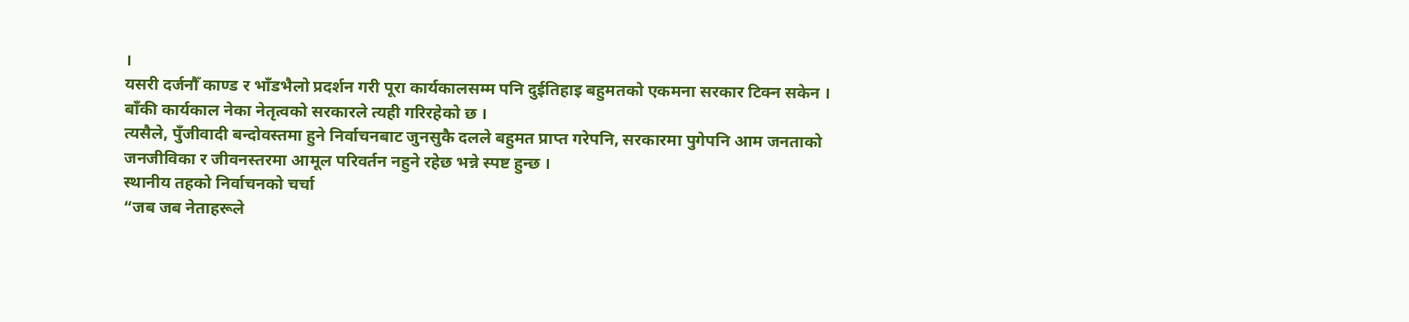।
यसरी दर्जनौँ काण्ड र भाँडभैलो प्रदर्शन गरी पूरा कार्यकालसम्म पनि दुईतिहाइ बहुमतको एकमना सरकार टिक्न सकेन । बाँकी कार्यकाल नेका नेतृत्वको सरकारले त्यही गरिरहेको छ ।
त्यसैले, पुँजीवादी बन्दोवस्तमा हुने निर्वाचनबाट जुनसुकै दलले बहुमत प्राप्त गरेपनि, सरकारमा पुगेपनि आम जनताको जनजीविका र जीवनस्तरमा आमूल परिवर्तन नहुने रहेछ भन्ने स्पष्ट हुन्छ ।
स्थानीय तहको निर्वाचनको चर्चा
“जब जब नेताहरूले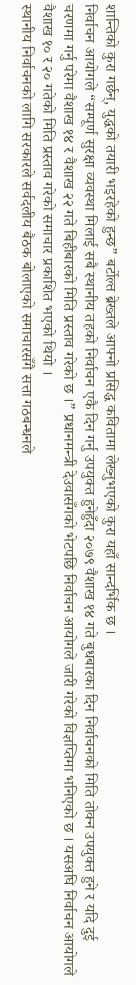शान्तिको कुरा गर्छन्, युद्धको तयारी भइरहेको हुन्छ” बर्टोल्त ब्रेख्तले आफ्नो प्रसिद्ध कवितामा लेख्नुभएको कुरा यहाँ सान्दर्भिक छ ।
निर्वाचन आयोगले “सम्पूर्ण सुरक्षा व्यवस्था मिलाई सबै स्थानीय तहको निर्वाचन एकै दिन गर्नु उपयुक्त हुनेहुँदा २०७९ वैशाख १४ गते बुधबारका दिन निर्वाचनको मिति तोक्न उपयुक्त हुने र यदि दुई चरणमा गर्नु परेमा वैशाख १४ र वैशाख २२ गते बिहीबारको मिति प्रस्ताव गरेको छ ।” प्रधानमन्त्री देउवासँगको भेटपछि निर्वाचन आयोगले जारी गरेको विज्ञप्तिमा भनिएको छ । यसअघि निर्वाचन आयोगले वैशाख १० र २० गतेको मिति प्रस्ताव गरेको समाचार प्रकाशित भएको थियो ।
स्थानीय निर्वाचनको लागि सरकारले सर्वदलीय बैठक बोलाएको समाचारसँगै सत्ता गठबन्धनले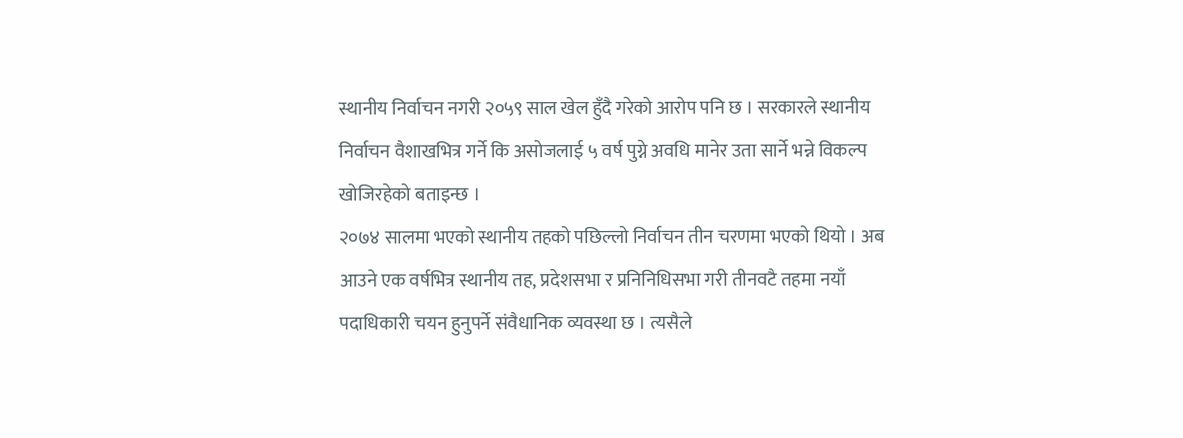स्थानीय निर्वाचन नगरी २०५९ साल खेल हुँदै गरेको आरोप पनि छ । सरकारले स्थानीय निर्वाचन वैशाखभित्र गर्ने कि असोजलाई ५ वर्ष पुग्ने अवधि मानेर उता सार्ने भन्ने विकल्प खोजिरहेको बताइन्छ ।
२०७४ सालमा भएको स्थानीय तहको पछिल्लो निर्वाचन तीन चरणमा भएको थियो । अब आउने एक वर्षभित्र स्थानीय तह, प्रदेशसभा र प्रनिनिधिसभा गरी तीनवटै तहमा नयाँ पदाधिकारी चयन हुनुपर्ने संवैधानिक व्यवस्था छ । त्यसैले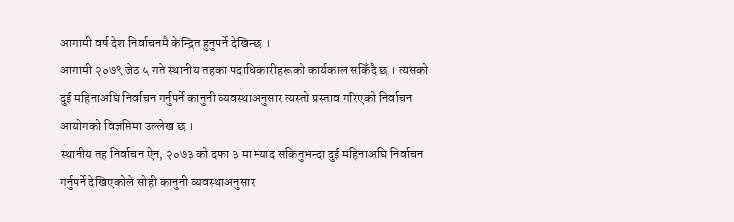आगामी वर्ष देश निर्वाचनमै केन्द्रित हुनुपर्ने देखिन्छ ।
आगामी २०७९ जेठ ५ गते स्थानीय तहका पदाधिकारीहरूको कार्यकाल सकिँदै छ । त्यसको दुई महिनाअघि निर्वाचन गर्नुपर्ने कानुनी व्यवस्थाअनुसार त्यस्तो प्रस्ताव गरिएको निर्वाचन आयोगको विज्ञप्तिमा उल्लेख छ ।
स्थानीय तह निर्वाचन ऐन, २०७३ को दफा ३ मा म्याद सकिनुभन्दा दुई महिनाअघि निर्वाचन गर्नुपर्ने देखिएकोले सोही कानुनी व्यवस्थाअनुसार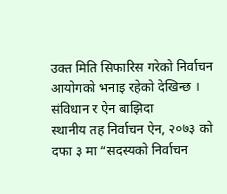उक्त मिति सिफारिस गरेको निर्वाचन आयोगको भनाइ रहेको देखिन्छ ।
संविधान र ऐन बाझिदा
स्थानीय तह निर्वाचन ऐन, २०७३ को दफा ३ मा “सदस्यको निर्वाचन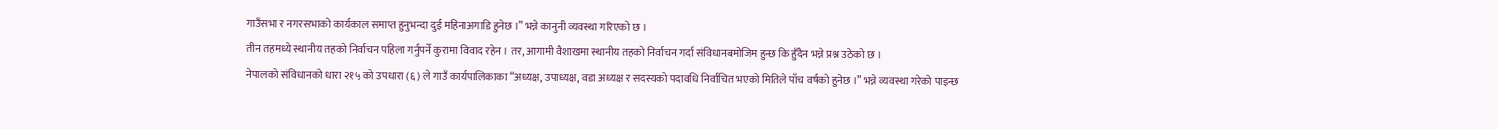गाउँसभा र नगरसभाको कार्यकाल समाप्त हुनुभन्दा दुई महिनाअगाडि हुनेछ ।” भन्ने कानुनी व्यवस्था गरिएको छ ।
तीन तहमध्ये स्थानीय तहको निर्वाचन पहिला गर्नुपर्ने कुरामा विवाद रहेन । तर, आगामी वैशाखमा स्थानीय तहको निर्वाचन गर्दा संविधानबमोजिम हुन्छ कि हुँदैन भन्ने प्रश्न उठेको छ ।
नेपालको संविधानको धारा २१५ को उपधारा (६) ले गाउँ कार्यपालिकाका “अध्यक्ष, उपाध्यक्ष, वडा अध्यक्ष र सदस्यको पदावधि निर्वाचित भएको मितिले पाँच वर्षको हुनेछ ।” भन्ने व्यवस्था गरेको पाइन्छ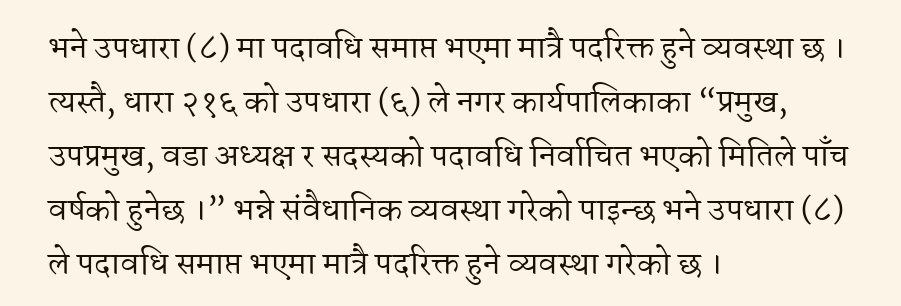भने उपधारा (८) मा पदावधि समाप्त भएमा मात्रै पदरिक्त हुने व्यवस्था छ ।
त्यस्तै, धारा २१६ को उपधारा (६) ले नगर कार्यपालिकाका “प्रमुख, उपप्रमुख, वडा अध्यक्ष र सदस्यको पदावधि निर्वाचित भएको मितिले पाँच वर्षको हुनेछ ।” भन्ने संवैधानिक व्यवस्था गरेको पाइन्छ भने उपधारा (८) ले पदावधि समाप्त भएमा मात्रै पदरिक्त हुने व्यवस्था गरेको छ ।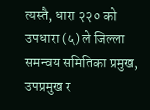त्यस्तै, धारा २२० को उपधारा (५) ले जिल्ला समन्वय समितिका प्रमुख, उपप्रमुख र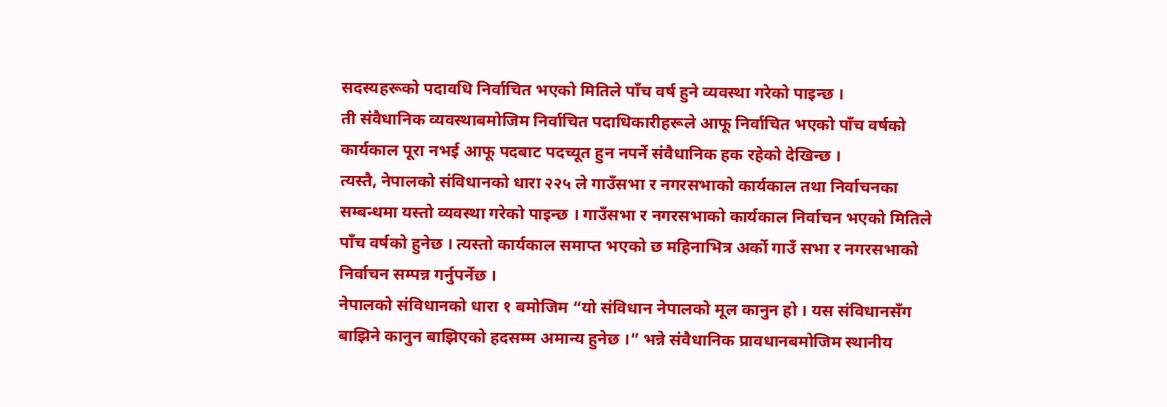सदस्यहरूको पदावधि निर्वाचित भएको मितिले पाँच वर्ष हुने व्यवस्था गरेको पाइन्छ ।
ती संवैधानिक व्यवस्थाबमोजिम निर्वाचित पदाधिकारीहरूले आफू निर्वाचित भएको पाँच वर्षको कार्यकाल पूरा नभई आफू पदबाट पदच्यूत हुन नपर्ने संवैधानिक हक रहेको देखिन्छ ।
त्यस्तै, नेपालको संविधानको धारा २२५ ले गाउँसभा र नगरसभाको कार्यकाल तथा निर्वाचनका सम्बन्धमा यस्तो व्यवस्था गरेको पाइन्छ । गाउँसभा र नगरसभाको कार्यकाल निर्वाचन भएको मितिले पाँच वर्षको हुनेछ । त्यस्तो कार्यकाल समाप्त भएको छ महिनाभित्र अर्को गाउँ सभा र नगरसभाको निर्वाचन सम्पन्न गर्नुपर्नेछ ।
नेपालको संविधानको धारा १ बमोजिम “यो संविधान नेपालको मूल कानुन हो । यस संविधानसँग बाझिने कानुन बाझिएको हदसम्म अमान्य हुनेछ ।” भन्ने संवैधानिक प्रावधानबमोजिम स्थानीय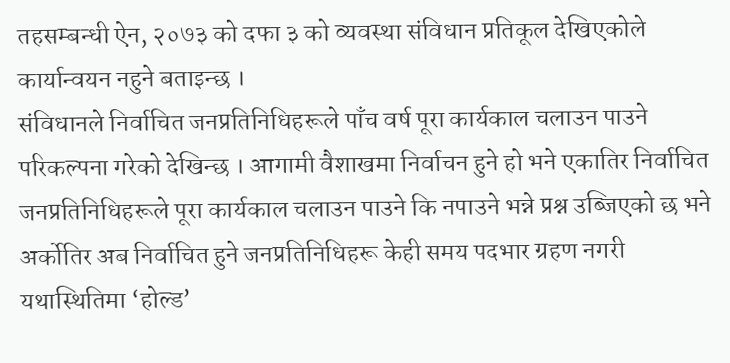तहसम्बन्धी ऐन, २०७३ को दफा ३ को व्यवस्था संविधान प्रतिकूल देखिएकोले कार्यान्वयन नहुने बताइन्छ ।
संविधानले निर्वाचित जनप्रतिनिधिहरूले पाँच वर्ष पूरा कार्यकाल चलाउन पाउने परिकल्पना गरेको देखिन्छ । आगामी वैशाखमा निर्वाचन हुने हो भने एकातिर निर्वाचित जनप्रतिनिधिहरूले पूरा कार्यकाल चलाउन पाउने कि नपाउने भन्ने प्रश्न उब्जिएको छ भने अर्कोतिर अब निर्वाचित हुने जनप्रतिनिधिहरू केही समय पदभार ग्रहण नगरी यथास्थितिमा ‘होल्ड’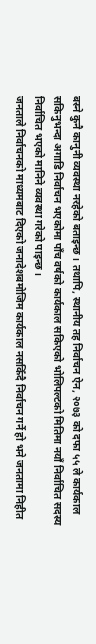बस्ने कुनै कानुनी व्यवस्था नरहेको बताइन्छ । तथापि, स्थानीय तह निर्वाचन ऐन, २०७३ को दफा ५५ ले कार्यकाल सकिनुभन्दा अगाडि निर्वाचन भएकोमा पाँच वर्षको कार्यकाल सकिएको भोलिपल्टको मितिमा नयाँ निर्वाचित सदस्य निर्वाचित भएको मानिने व्यवस्था गरेको पाइन्छ ।
जनताले निर्वाचनको माध्यमबाट दिएको जनादेशबमोजिम कार्यकाल नसकिँदै निर्वाचन गर्ने हो भने जनतामा निहीत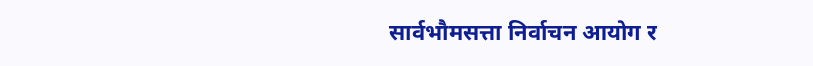सार्वभौमसत्ता निर्वाचन आयोग र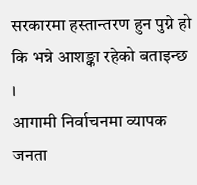सरकारमा हस्तान्तरण हुन पुग्ने हो कि भन्ने आशङ्का रहेको बताइन्छ ।
आगामी निर्वाचनमा व्यापक जनता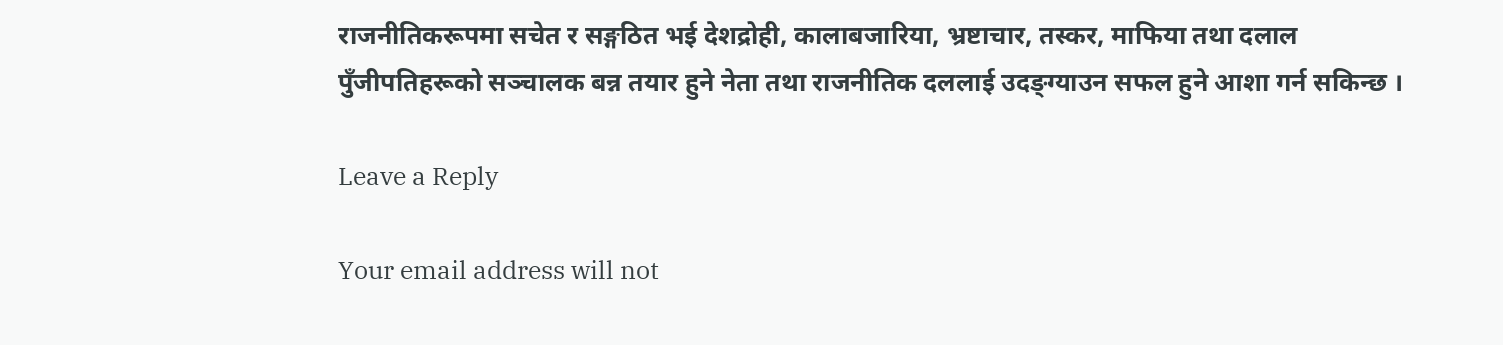राजनीतिकरूपमा सचेत र सङ्गठित भई देशद्रोही, कालाबजारिया, भ्रष्टाचार, तस्कर, माफिया तथा दलाल पुँजीपतिहरूको सञ्चालक बन्न तयार हुने नेता तथा राजनीतिक दललाई उदङ्ग्याउन सफल हुने आशा गर्न सकिन्छ ।

Leave a Reply

Your email address will not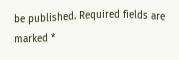be published. Required fields are marked *